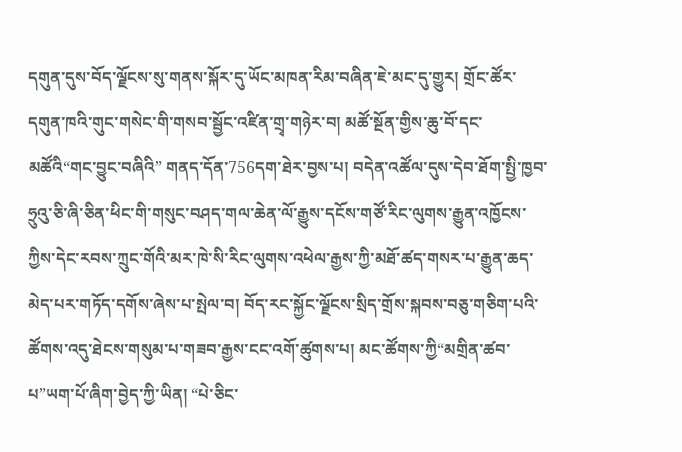དགུན་དུས་བོད་ལྗོངས་སུ་གནས་སྐོར་དུ་ཡོང་མཁན་རིམ་བཞིན་ཇེ་མང་དུ་གྱུར། གྲོང་ཚོར་དགུན་ཁའི་གུང་གསེང་གི་གསབ་སྦྱོང་འཛིན་གྲྭ་གཉེར་བ། མཚོ་སྔོན་གྱིས་ཆུ་བོ་དང་མཚོའི“གང་བྱུང་བཞིའི” གནད་དོན་756དག་ཐེར་བྱས་པ། བདེན་འཚོལ་དུས་དེབ་ཐོག་སྤྱི་ཁྱབ་ཧྲུའུ་ཅི་ཞི་ཅིན་ཕིང་གི་གསུང་བཤད་གལ་ཆེན་ལོ་རྒྱུས་དངོས་གཙོ་རིང་ལུགས་རྒྱུན་འཁྱོངས་ཀྱིས་དེང་རབས་ཀྲུང་གོའི་མར་ཁེ་སི་རིང་ལུགས་འཕེལ་རྒྱས་ཀྱི་མཐོ་ཚད་གསར་པ་རྒྱུན་ཆད་མེད་པར་གཏོད་དགོས་ཞེས་པ་སྤེལ་བ། བོད་རང་སྐྱོང་ལྗོངས་སྲིད་གྲོས་སྐབས་བཅུ་གཅིག་པའི་ཚོགས་འདུ་ཐེངས་གསུམ་པ་གཟབ་རྒྱས་ངང་འགོ་ཚུགས་པ། མང་ཚོགས་ཀྱི“མགྲིན་ཚབ་པ”ཡག་པོ་ཞིག་བྱེད་ཀྱི་ཡིན། “པེ་ཅིང་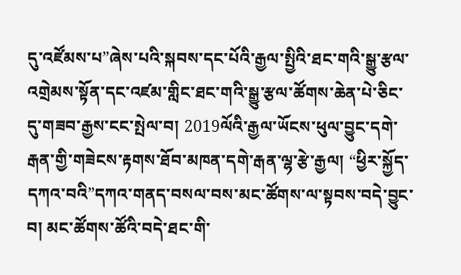དུ་འཛོམས་པ”ཞེས་པའི་སྐབས་དང་པོའི་རྒྱལ་སྤྱིའི་ཐང་གའི་སྒྱུ་རྩལ་འགྲེམས་སྟོན་དང་འཛམ་གླིང་ཐང་གའི་སྒྱུ་རྩལ་ཚོགས་ཆེན་པེ་ཅིང་དུ་གཟབ་རྒྱས་ངང་སྤེལ་བ། 2019ལོའི་རྒྱལ་ཡོངས་ཕུལ་བྱུང་དགེ་རྒན་གྱི་གཟེངས་རྟགས་ཐོབ་མཁན་དགེ་རྒན་ལྷ་རྩེ་རྒྱལ། “ཕྱིར་སྐྱོད་དཀའ་བའི”དཀའ་གནད་བསལ་བས་མང་ཚོགས་ལ་སྟབས་བདེ་བྱུང་བ། མང་ཚོགས་ཚོའི་བདེ་ཐང་གི་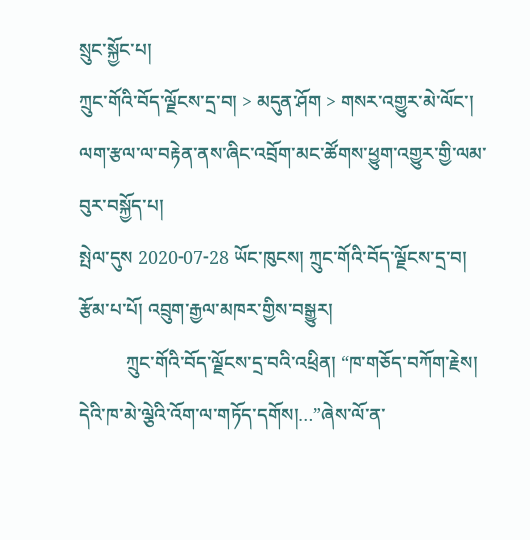སྲུང་སྐྱོང་པ།
ཀྲུང་གོའི་བོད་ལྗོངས་དྲ་བ། > མདུན་ཤོག > གསར་འགྱུར་མེ་ལོང་།
ལག་རྩལ་ལ་བརྟེན་ནས་ཞིང་འབྲོག་མང་ཚོགས་ཕྱུག་འགྱུར་གྱི་ལམ་བུར་བསྐྱོད་པ།
སྤེལ་དུས 2020-07-28 ཡོང་ཁུངས། ཀྲུང་གོའི་བོད་ལྗོངས་དྲ་བ། རྩོམ་པ་པོ། འབྲུག་རྒྱལ་མཁར་གྱིས་བསྒྱུར།
          ཀྲུང་གོའི་བོད་ལྗོངས་དྲ་བའི་འཕྲིན། “ཁ་གཅོད་བཀོག་རྗེས། དེའི་ཁ་མེ་ལྕེའི་འོག་ལ་གཏོད་དགོས།…”ཞེས་ལོ་ན་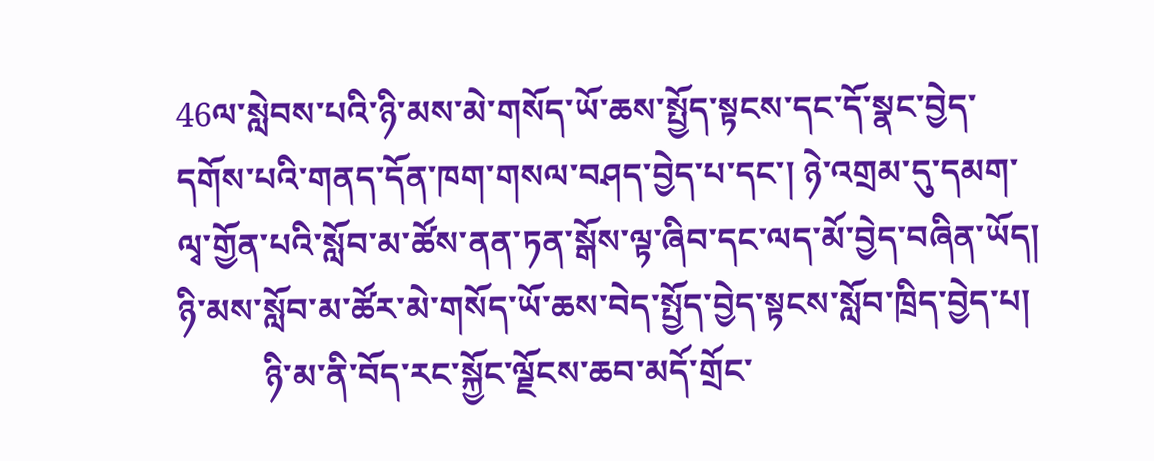46ལ་སླེབས་པའི་ཉི་མས་མེ་གསོད་ཡོ་ཆས་སྤྱོད་སྟངས་དང་དོ་སྣང་བྱེད་དགོས་པའི་གནད་དོན་ཁག་གསལ་བཤད་བྱེད་པ་དང་། ཉེ་འགྲམ་དུ་དམག་ལྭ་གྱོན་པའི་སློབ་མ་ཚོས་ནན་ཏན་སྒོས་ལྟ་ཞིབ་དང་ལད་མོ་བྱེད་བཞིན་ཡོད།
ཉི་མས་སློབ་མ་ཚོར་མེ་གསོད་ཡོ་ཆས་བེད་སྤྱོད་བྱེད་སྟངས་སློབ་ཁྲིད་བྱེད་པ།
          ཉི་མ་ནི་བོད་རང་སྐྱོང་ལྗོངས་ཆབ་མདོ་གྲོང་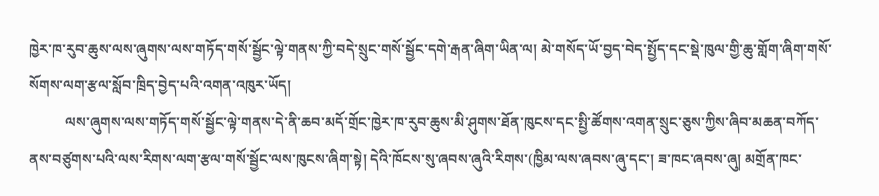ཁྱེར་ཁ་རུབ་ཆུས་ལས་ཞུགས་ལས་གཏོད་གསོ་སྦྱོང་ལྟེ་གནས་ཀྱི་བདེ་སྲུང་གསོ་སྦྱོང་དགེ་རྒན་ཞིག་ཡིན་ལ། མེ་གསོད་ཡོ་བྱད་བེད་སྤྱོད་དང་སྡེ་ཁུལ་གྱི་ཆུ་གློག་ཞིག་གསོ་སོགས་ལག་རྩལ་སློབ་ཁྲིད་བྱེད་པའི་འགན་འཁུར་ཡོད།
          ལས་ཞུགས་ལས་གཏོད་གསོ་སྦྱོང་ལྟེ་གནས་དེ་ནི་ཆབ་མདོ་གྲོང་ཁྱེར་ཁ་རུབ་ཆུས་མི་ཤུགས་ཐོན་ཁུངས་དང་སྤྱི་ཚོགས་འགན་སྲུང་ཅུས་ཀྱིས་ཞིབ་མཆན་བཀོད་ནས་བཙུགས་པའི་ལས་རིགས་ལག་རྩལ་གསོ་སྦྱོང་ལས་ཁུངས་ཞིག་སྟེ། དེའི་ཁོངས་སུ་ཞབས་ཞུའི་རིགས་(ཁྱིམ་ལས་ཞབས་ཞུ་དང་། ཟ་ཁང་ཞབས་ཞུ། མགྲོན་ཁང་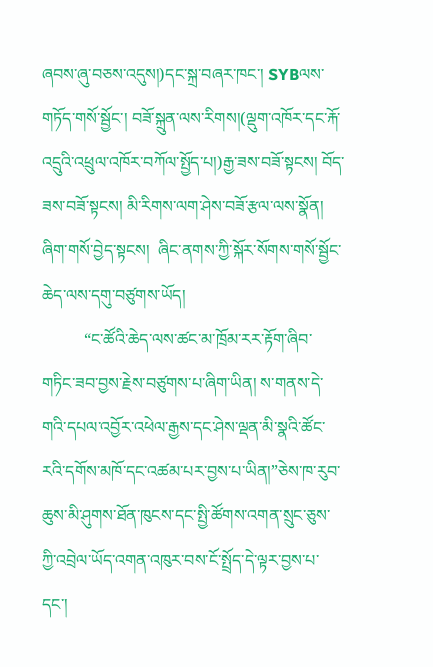ཞབས་ཞུ་བཅས་འདུས།)དང་སྐྲ་བཞར་ཁང་། SYBལས་གཏོད་གསོ་སྦྱོང་། བཟོ་སྐྲུན་ལས་རིགས།(ལྡུག་འཁོར་དང་རྐོ་འདྲུའི་འཕྲུལ་འཁོར་བཀོལ་སྤྱོད་པ།)རྒྱ་ཟས་བཟོ་སྟངས། བོད་ཟས་བཟོ་སྟངས། མི་རིགས་ལག་ཤེས་བཟོ་རྩལ་ལས་སྣོན། ཞིག་གསོ་བྱེད་སྟངས།  ཞིང་ནགས་ཀྱི་སྐོར་སོགས་གསོ་སྦྱོང་ཆེད་ལས་དགུ་བཙུགས་ཡོད།
          “ང་ཚོའི་ཆེད་ལས་ཚང་མ་ཁྲོམ་རར་རྟོག་ཞིབ་གཏིང་ཟབ་བྱས་རྗེས་བཙུགས་པ་ཞིག་ཡིན། ས་གནས་དེ་གའི་དཔལ་འབྱོར་འཕེལ་རྒྱས་དང་ཤེས་ལྡན་མི་སྣའི་ཚོང་རའི་དགོས་མཁོ་དང་འཚམ་པར་བྱས་པ་ཡིན།”ཅེས་ཁ་རུབ་ཆུས་མི་ཤུགས་ཐོན་ཁུངས་དང་སྤྱི་ཚོགས་འགན་སྲུང་ཅུས་ཀྱི་འབྲེལ་ཡོད་འགན་འཁུར་བས་ངོ་སྤྲོད་དེ་ལྟར་བྱས་པ་དང་།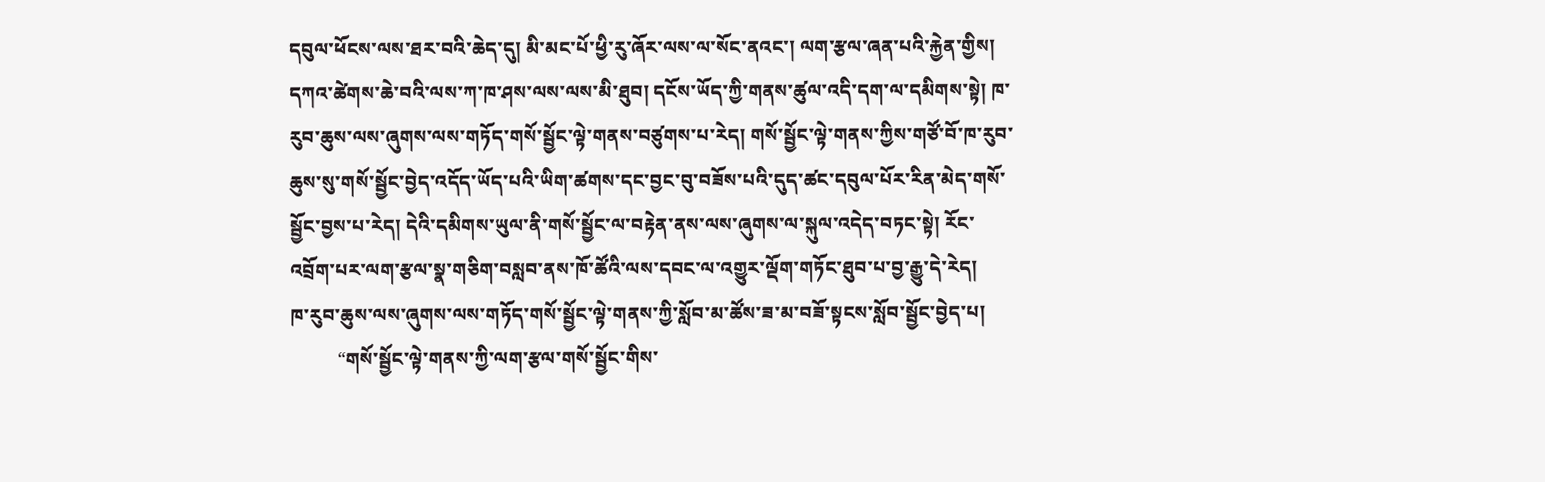དབུལ་ཕོངས་ལས་ཐར་བའི་ཆེད་དུ། མི་མང་པོ་ཕྱི་རུ་ཞོར་ལས་ལ་སོང་ནའང་། ལག་རྩལ་ཞན་པའི་རྐྱེན་གྱིས། དཀའ་ཚེགས་ཆེ་བའི་ལས་ཀ་ཁ་ཤས་ལས་ལས་མི་ཐུབ། དངོས་ཡོད་ཀྱི་གནས་ཚུལ་འདི་དག་ལ་དམིགས་སྟེ། ཁ་རུབ་ཆུས་ལས་ཞུགས་ལས་གཏོད་གསོ་སྦྱོང་ལྟེ་གནས་བཙུགས་པ་རེད། གསོ་སྦྱོང་ལྟེ་གནས་ཀྱིས་གཙོ་བོ་ཁ་རུབ་ཆུས་སུ་གསོ་སྦྱོང་བྱེད་འདོད་ཡོད་པའི་ཡིག་ཚགས་དང་བྱང་བུ་བཟོས་པའི་དུད་ཚང་དབུལ་པོར་རིན་མེད་གསོ་སྦྱོང་བྱས་པ་རེད། དེའི་དམིགས་ཡུལ་ནི་གསོ་སྦྱོང་ལ་བརྟེན་ནས་ལས་ཞུགས་ལ་སྐུལ་འདེད་བཏང་སྟེ། རོང་འབྲོག་པར་ལག་རྩལ་སྣ་གཅིག་བསླབ་ནས་ཁོ་ཚོའི་ལས་དབང་ལ་འགྱུར་ལྡོག་གཏོང་ཐུབ་པ་བྱ་རྒྱུ་དེ་རེད།
ཁ་རུབ་ཆུས་ལས་ཞུགས་ལས་གཏོད་གསོ་སྦྱོང་ལྟེ་གནས་ཀྱི་སློབ་མ་ཚོས་ཟ་མ་བཟོ་སྟངས་སློབ་སྦྱོང་བྱེད་པ།
          “གསོ་སྦྱོང་ལྟེ་གནས་ཀྱི་ལག་རྩལ་གསོ་སྦྱོང་གིས་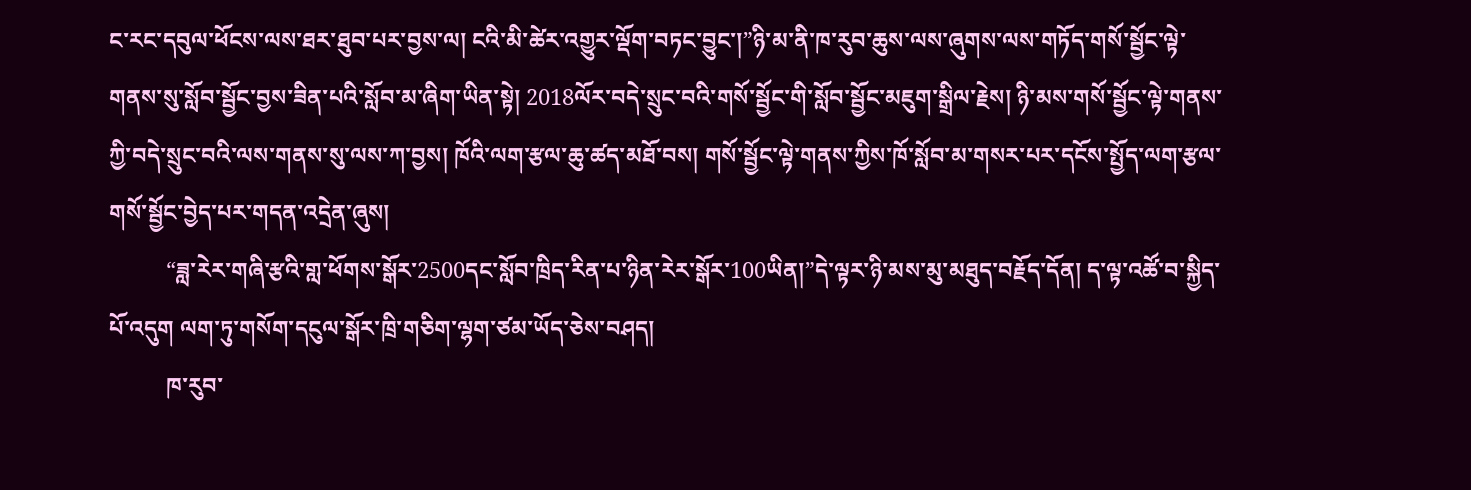ང་རང་དབུལ་ཕོངས་ལས་ཐར་ཐུབ་པར་བྱས་ལ། ངའི་མི་ཚེར་འགྱུར་ལྡོག་བཏང་བྱུང་།”ཉི་མ་ནི་ཁ་རུབ་ཆུས་ལས་ཞུགས་ལས་གཏོད་གསོ་སྦྱོང་ལྟེ་གནས་སུ་སློབ་སྦྱོང་བྱས་ཟིན་པའི་སློབ་མ་ཞིག་ཡིན་སྟེ། 2018ལོར་བདེ་སྲུང་བའི་གསོ་སྦྱོང་གི་སློབ་སྦྱོང་མཇུག་སྒྲིལ་རྗེས། ཉི་མས་གསོ་སྦྱོང་ལྟེ་གནས་ཀྱི་བདེ་སྲུང་བའི་ལས་གནས་སུ་ལས་ཀ་བྱས། ཁོའི་ལག་རྩལ་ཆུ་ཚད་མཐོ་བས། གསོ་སྦྱོང་ལྟེ་གནས་ཀྱིས་ཁོ་སློབ་མ་གསར་པར་དངོས་སྤྱོད་ལག་རྩལ་གསོ་སྦྱོང་བྱེད་པར་གདན་འདྲེན་ཞུས།
          “ཟླ་རེར་གཞི་རྩའི་གླ་ཕོགས་སྒོར་2500དང་སློབ་ཁྲིད་རིན་པ་ཉིན་རེར་སྒོར་100ཡིན།”དེ་ལྟར་ཉི་མས་མུ་མཐུད་བརྗོད་དོན། ད་ལྟ་འཚོ་བ་སྐྱིད་པོ་འདུག ལག་ཏུ་གསོག་དངུལ་སྒོར་ཁྲི་གཅིག་ལྷག་ཙམ་ཡོད་ཅེས་བཤད།
          ཁ་རུབ་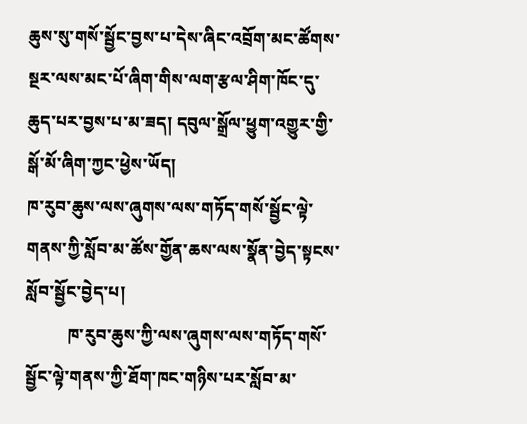ཆུས་སུ་གསོ་སྦྱོང་བྱས་པ་དེས་ཞིང་འབྲོག་མང་ཚོགས་སྔར་ལས་མང་པོ་ཞིག་གིས་ལག་རྩལ་ཤིག་ཁོང་དུ་ཆུད་པར་བྱས་པ་མ་ཟད། དབུལ་སྒྲོལ་ཕྱུག་འགྱུར་གྱི་སྒོ་མོ་ཞིག་ཀྱང་ཕྱེས་ཡོད།
ཁ་རུབ་ཆུས་ལས་ཞུགས་ལས་གཏོད་གསོ་སྦྱོང་ལྟེ་གནས་ཀྱི་སློབ་མ་ཚོས་གྱོན་ཆས་ལས་སྣོན་བྱེད་སྟངས་སློབ་སྦྱོང་བྱེད་པ།
          ཁ་རུབ་ཆུས་ཀྱི་ལས་ཞུགས་ལས་གཏོད་གསོ་སྦྱོང་ལྟེ་གནས་ཀྱི་ཐོག་ཁང་གཉིས་པར་སློབ་མ་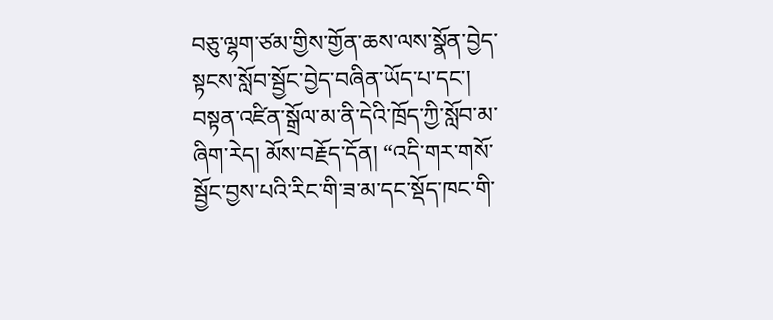བཅུ་ལྷག་ཙམ་གྱིས་གྱོན་ཆས་ལས་སྣོན་བྱེད་སྟངས་སློབ་སྦྱོང་བྱེད་བཞིན་ཡོད་པ་དང་། བསྟན་འཛིན་སྒྲོལ་མ་ནི་དེའི་ཁྲོད་ཀྱི་སློབ་མ་ཞིག་རེད། མོས་བརྗོད་དོན། “འདི་གར་གསོ་སྦྱོང་བྱས་པའི་རིང་གི་ཟ་མ་དང་སྡོད་ཁང་གི་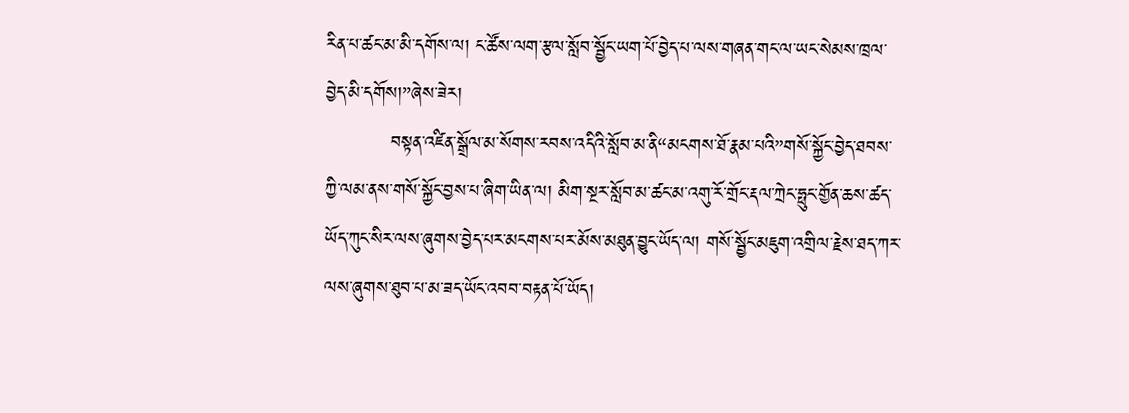རིན་པ་ཚང་མ་མི་དགོས་ལ། ང་ཚོས་ལག་རྩལ་སློབ་སྦྱོང་ཡག་པོ་བྱེད་པ་ལས་གཞན་གང་ལ་ཡང་སེམས་ཁྲལ་བྱེད་མི་དགོས།”ཞེས་ཟེར།
          བསྟན་འཛིན་སྒྲོལ་མ་སོགས་རབས་འདིའི་སློབ་མ་ནི“མངགས་ཐོ་རྣམ་པའི”གསོ་སྐྱོང་བྱེད་ཐབས་ཀྱི་ལམ་ནས་གསོ་སྐྱོང་བྱས་པ་ཞིག་ཡིན་ལ། མིག་སྔར་སློབ་མ་ཚང་མ་འགུ་རོ་གྲོང་རྡལ་ཀྲེང་ཧྥུང་གྱོན་ཆས་ཚད་ཡོད་ཀུང་སིར་ལས་ཞུགས་བྱེད་པར་མངགས་པར་མོས་མཐུན་བྱུང་ཡོད་ལ། གསོ་སྦྱོང་མཇུག་འགྲིལ་རྗེས་ཐད་ཀར་ལས་ཞུགས་ཐུབ་པ་མ་ཟད་ཡོང་འབབ་བརྟན་པོ་ཡོད།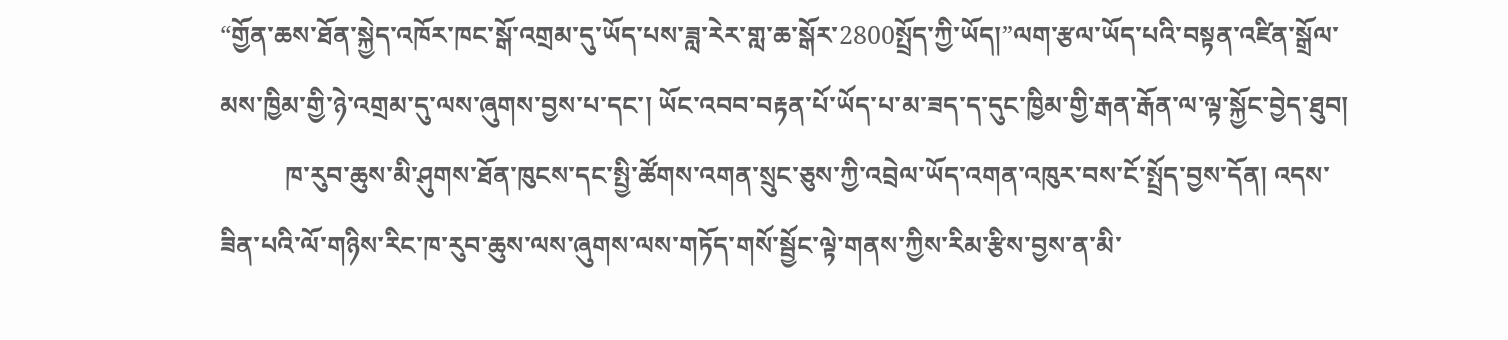“གྱོན་ཆས་ཐོན་སྐྱེད་འཁོར་ཁང་སྒོ་འགྲམ་དུ་ཡོད་པས་ཟླ་རེར་གླ་ཆ་སྒོར་2800སྤྲོད་ཀྱི་ཡོད།”ལག་རྩལ་ཡོད་པའི་བསྟན་འཛིན་སྒྲོལ་མས་ཁྱིམ་གྱི་ཉེ་འགྲམ་དུ་ལས་ཞུགས་བྱས་པ་དང་། ཡོང་འབབ་བརྟན་པོ་ཡོད་པ་མ་ཟད་ད་དུང་ཁྱིམ་གྱི་རྒན་རྒོན་ལ་ལྟ་སྐྱོང་བྱེད་ཐུབ།
          ཁ་རུབ་ཆུས་མི་ཤུགས་ཐོན་ཁུངས་དང་སྤྱི་ཚོགས་འགན་སྲུང་ཅུས་ཀྱི་འབྲེལ་ཡོད་འགན་འཁུར་བས་ངོ་སྤྲོད་བྱས་དོན། འདས་ཟིན་པའི་ལོ་གཉིས་རིང་ཁ་རུབ་ཆུས་ལས་ཞུགས་ལས་གཏོད་གསོ་སྦྱོང་ལྟེ་གནས་ཀྱིས་རིམ་རྩིས་བྱས་ན་མི་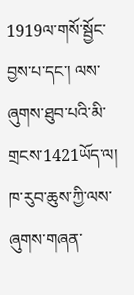1919ལ་གསོ་སྦྱོང་བྱས་པ་དང་། ལས་ཞུགས་ཐུབ་པའི་མི་གྲངས་1421ཡོད་ལ། ཁ་རུབ་ཆུས་ཀྱི་ལས་ཞུགས་གཞན་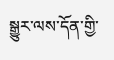སྒྱུར་ལས་དོན་གྱི་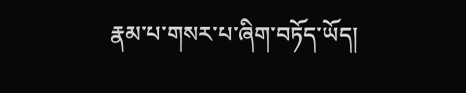རྣམ་པ་གསར་པ་ཞིག་བཏོད་ཡོད།